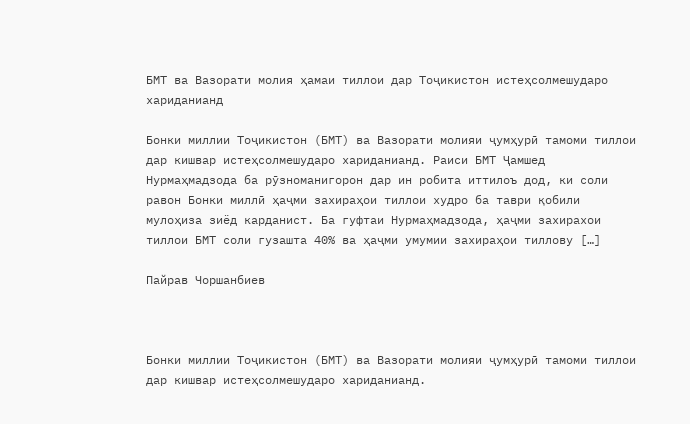БМТ ва Вазорати молия ҳамаи тиллои дар Тоҷикистон истеҳсолмешударо хариданианд

Бонки миллии Тоҷикистон (БМТ) ва Вазорати молияи ҷумҳурӣ тамоми тиллои дар кишвар истеҳсолмешударо хариданианд. Раиси БМТ Ҷамшед Нурмаҳмадзода ба рӯзноманигорон дар ин робита иттилоъ дод, ки соли равон Бонки миллӣ ҳаҷми захираҳои тиллои худро ба таври қобили мулоҳиза зиёд карданист. Ба гуфтаи Нурмаҳмадзода, ҳаҷми захирахои тиллои БМТ соли гузашта 40% ва ҳаҷми умумии захираҳои тиллову […]

Пайрав Чоршанбиев



Бонки миллии Тоҷикистон (БМТ) ва Вазорати молияи ҷумҳурӣ тамоми тиллои дар кишвар истеҳсолмешударо хариданианд.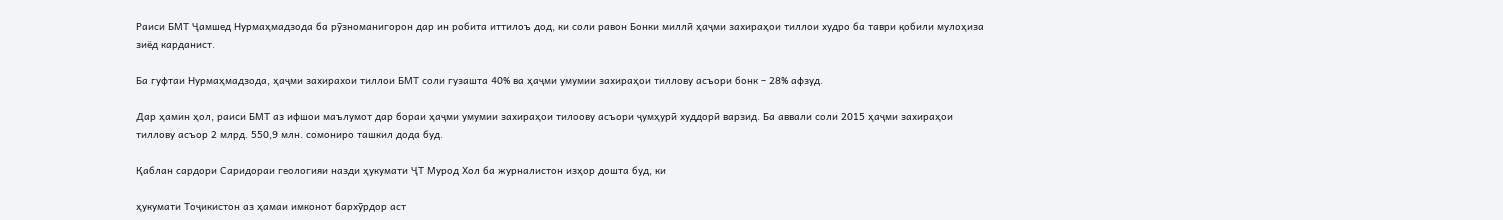Раиси БМТ Ҷамшед Нурмаҳмадзода ба рӯзноманигорон дар ин робита иттилоъ дод, ки соли равон Бонки миллӣ ҳаҷми захираҳои тиллои худро ба таври қобили мулоҳиза зиёд карданист.

Ба гуфтаи Нурмаҳмадзода, ҳаҷми захирахои тиллои БМТ соли гузашта 40% ва ҳаҷми умумии захираҳои тиллову асъори бонк – 28% афзуд.

Дар ҳамин ҳол, раиси БМТ аз ифшои маълумот дар бораи ҳаҷми умумии захираҳои тилоову асъори ҷумҳурӣ худдорӣ варзид. Ба аввали соли 2015 ҳаҷми захираҳои тиллову асъор 2 млрд. 550,9 млн. сомониро ташкил дода буд.

Қаблан сардори Саридораи геологияи назди ҳукумати ҶТ Мурод Хол ба журналистон изҳор дошта буд, ки

ҳукумати Тоҷикистон аз ҳамаи имконот бархӯрдор аст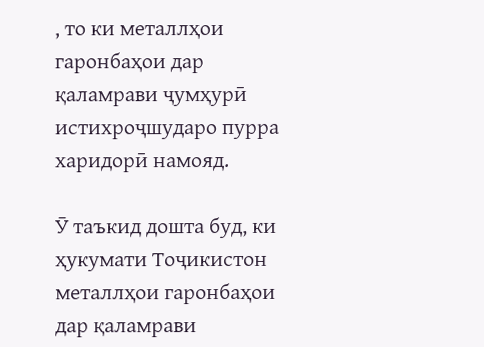, то ки металлҳои гаронбаҳои дар қаламрави ҷумҳурӣ истихроҷшударо пурра харидорӣ намояд.

Ӯ таъкид дошта буд, ки ҳукумати Тоҷикистон металлҳои гаронбаҳои дар қаламрави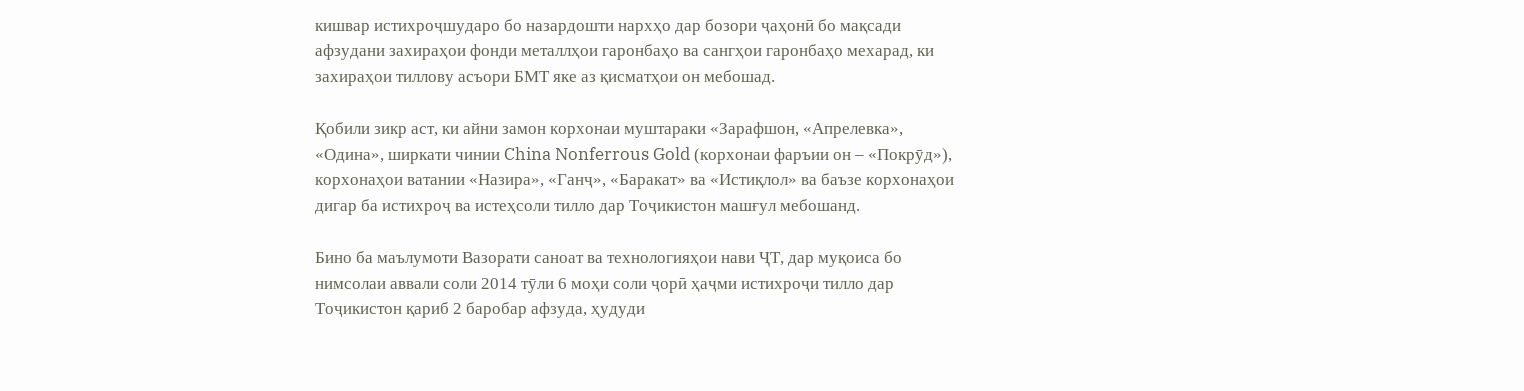кишвар истихроҷшударо бо назардошти нархҳо дар бозори ҷаҳонӣ бо мақсади афзудани захираҳои фонди металлҳои гаронбаҳо ва сангҳои гаронбаҳо мехарад, ки захираҳои тиллову асъори БМТ яке аз қисматҳои он мебошад.

Қобили зикр аст, ки айни замон корхонаи муштараки «Зарафшон, «Апрелевка», «Одина», ширкати чинии China Nonferrous Gold (корхонаи фаръии он – «Покрӯд»), корхонаҳои ватании «Назира», «Ганҷ», «Баракат» ва «Истиқлол» ва баъзе корхонаҳои дигар ба истихроҷ ва истеҳсоли тилло дар Тоҷикистон машғул мебошанд.

Бино ба маълумоти Вазорати саноат ва технологияҳои нави ҶТ, дар муқоиса бо нимсолаи аввали соли 2014 тӯли 6 моҳи соли ҷорӣ ҳаҷми истихроҷи тилло дар Тоҷикистон қариб 2 баробар афзуда, ҳудуди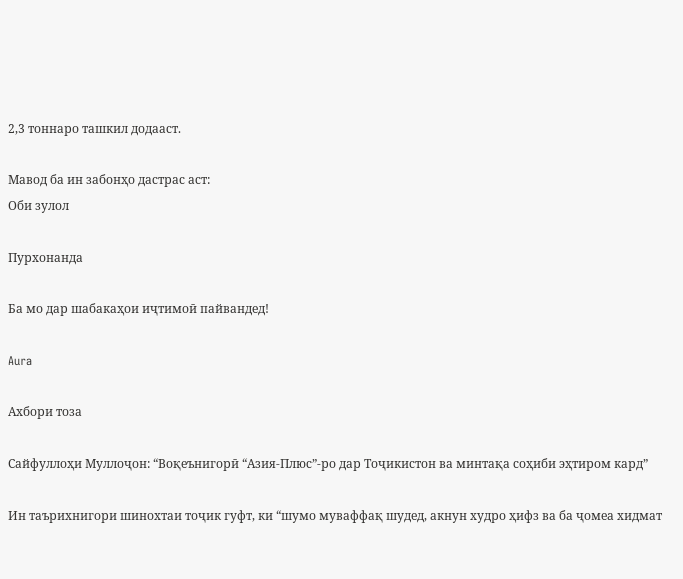2,3 тоннаро ташкил додааст.

Мавод ба ин забонҳо дастрас аст:
Оби зулол

Пурхонанда

Ба мо дар шабакаҳои иҷтимоӣ пайвандед!

Aura

Ахбори тоза

Сайфуллоҳи Муллоҷон: “Воқеънигорӣ “Азия-Плюс”-ро дар Тоҷикистон ва минтақа соҳиби эҳтиром кард”

Ин таърихнигори шинохтаи тоҷик гуфт, ки “шумо муваффақ шудед, акнун худро ҳифз ва ба ҷомеа хидмат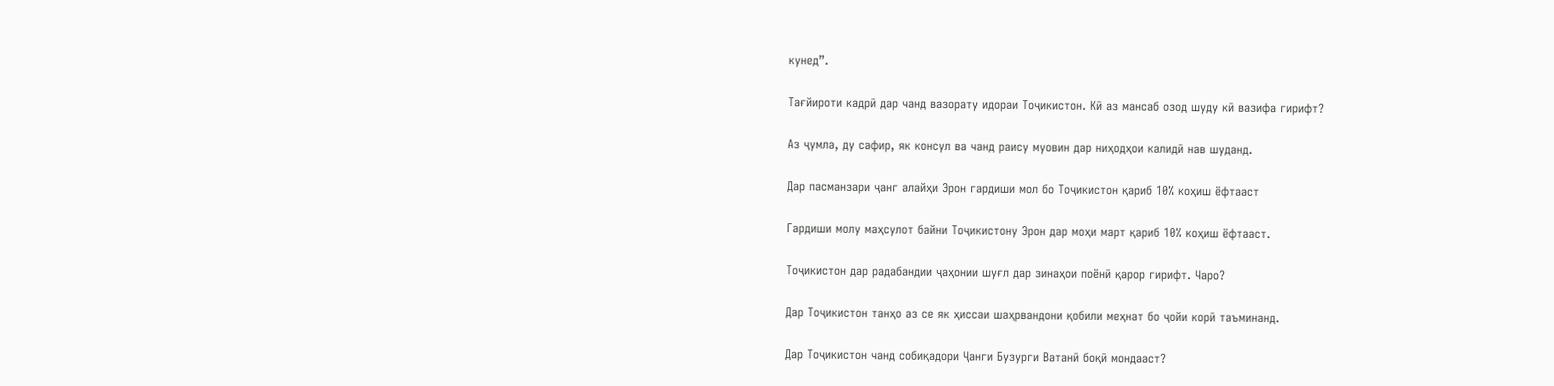кунед”.

Тағйироти кадрӣ дар чанд вазорату идораи Тоҷикистон. Кӣ аз мансаб озод шуду кӣ вазифа гирифт?

Аз ҷумла, ду сафир, як консул ва чанд раису муовин дар ниҳодҳои калидӣ нав шуданд.

Дар пасманзари ҷанг алайҳи Эрон гардиши мол бо Тоҷикистон қариб 10% коҳиш ёфтааст

Гардиши молу маҳсулот байни Тоҷикистону Эрон дар моҳи март қариб 10% коҳиш ёфтааст.

Тоҷикистон дар радабандии ҷаҳонии шуғл дар зинаҳои поёнӣ қарор гирифт. Чаро?

Дар Тоҷикистон танҳо аз се як ҳиссаи шаҳрвандони қобили меҳнат бо ҷойи корӣ таъминанд.

Дар Тоҷикистон чанд собиқадори Ҷанги Бузурги Ватанӣ боқӣ мондааст?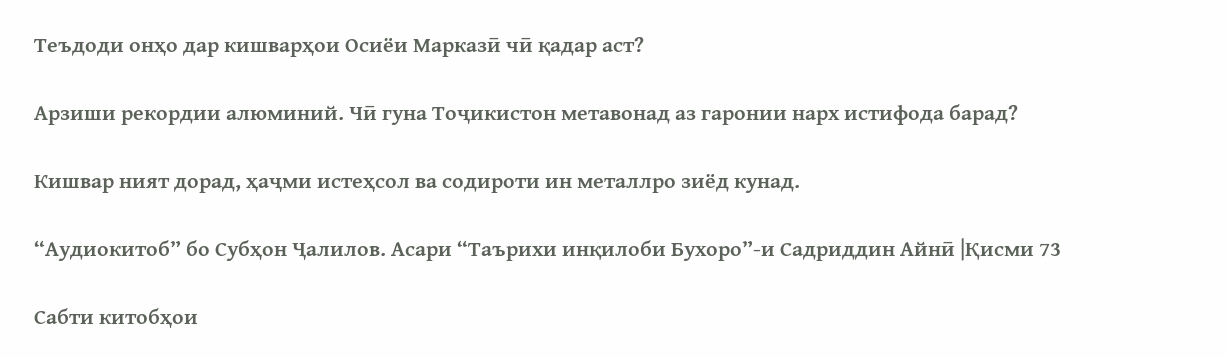Теъдоди онҳо дар кишварҳои Осиёи Марказӣ чӣ қадар аст?

Арзиши рекордии алюминий. Чӣ гуна Тоҷикистон метавонад аз гаронии нарх истифода барад?

Кишвар ният дорад, ҳаҷми истеҳсол ва содироти ин металлро зиёд кунад.

“Аудиокитоб” бо Субҳон Ҷалилов. Асари “Таърихи инқилоби Бухоро”-и Садриддин Айнӣ |Қисми 73

Cабти китобҳои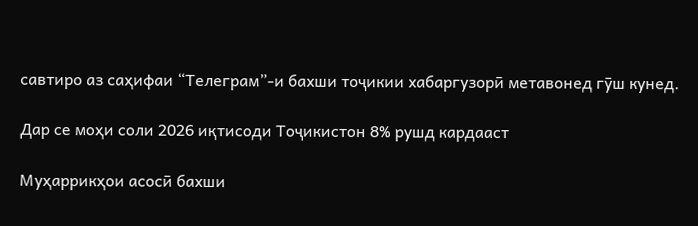савтиро аз саҳифаи “Телеграм”-и бахши тоҷикии хабаргузорӣ метавонед гӯш кунед.

Дар се моҳи соли 2026 иқтисоди Тоҷикистон 8% рушд кардааст

Муҳаррикҳои асосӣ бахши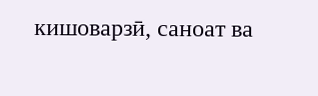кишоварзӣ, саноат ва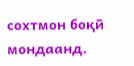сохтмон боқӣ мондаанд.